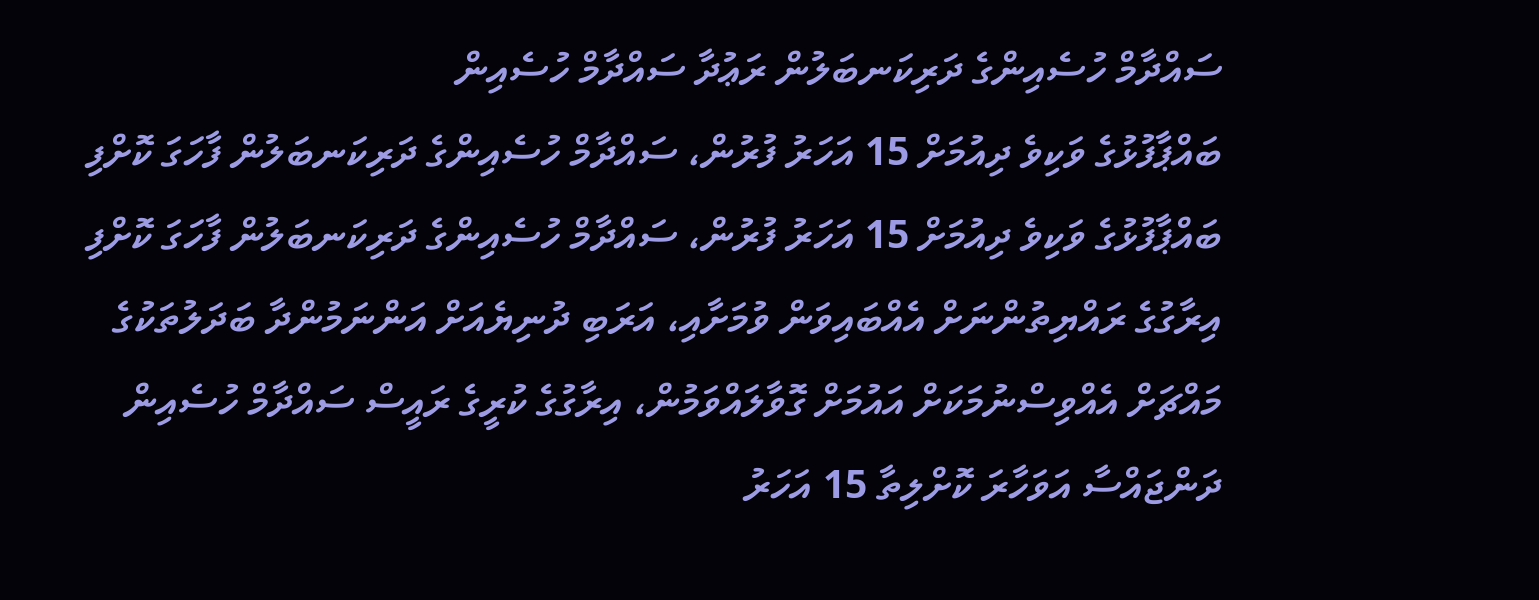ސައްދާމް ހުސެއިންގެ ދަރިކަނބަލުން ރަޢުދާ ސައްދާމް ހުސެއިން
ބައްޕާފުޅުގެ ވަކިވެ ދިއުމަށް 15 އަހަރު ފުރުން، ސައްދާމް ހުސެއިންގެ ދަރިކަނބަލުން ފާހަގަ ކޮށްފި
ބައްޕާފުޅުގެ ވަކިވެ ދިއުމަށް 15 އަހަރު ފުރުން، ސައްދާމް ހުސެއިންގެ ދަރިކަނބަލުން ފާހަގަ ކޮށްފި
އިރާގުގެ ރައްޔިތުންނަށް އެއްބައިވަން ވުމަށާއި، އަރަބި ދުނިޔެއަށް އަންނަމުންދާ ބަދަލުތަކުގެ މައްޗަށް އެއްވިސްނުމަކަށް އައުމަށް ގޮވާލައްވަމުން، އިރާގުގެ ކުރީގެ ރައީސް ސައްދާމް ހުސެއިން ދަންޖައްސާ އަވަހާރަ ކޮށްލިތާ 15 އަހަރު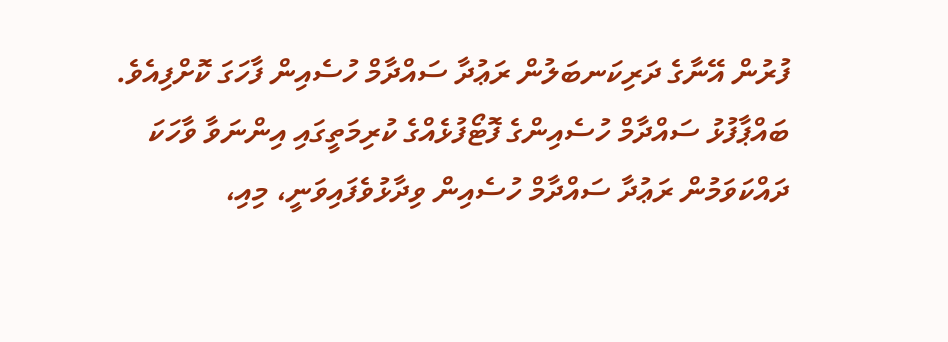ފުރުން އޭނާގެ ދަރިކަނބަލުން ރަޢުދާ ސައްދާމް ހުސެއިން ފާހަގަ ކޮށްފިއެވެ.
ބައްޕާފުޅު ސައްދާމް ހުސެއިންގެ ފޮޓޯފުޅެއްގެ ކުރިމަތީގައި އިންނަވާ ވާހަކަ ދައްކަވަމުން ރަޢުދާ ސައްދާމް ހުސެއިން ވިދާޅުވެފައިވަނީ، މިއި،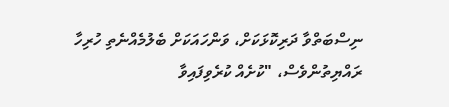ނިސްބަތްވާ ދަރިކޮޅަކަށް، ވަންހައަކަށް ބެލުމެއްނެތި ހުރިހާ ރައްޔިތުންވެސް، "ކުށެއް ކުރެވިފައިވާ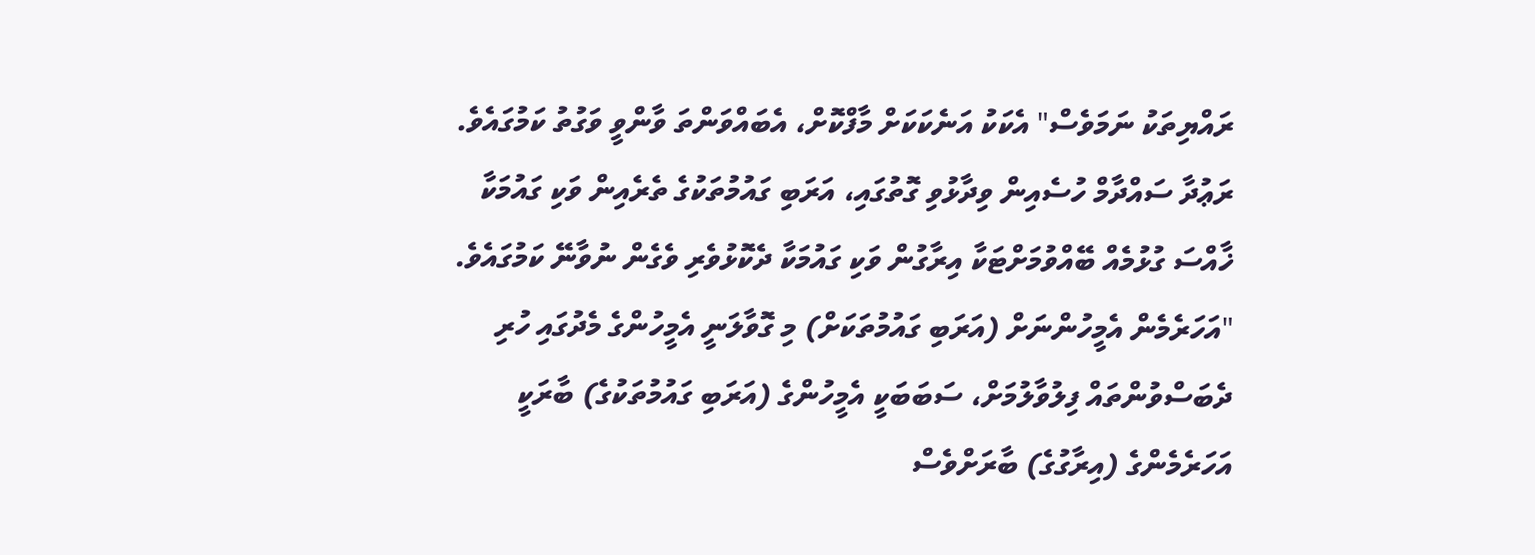ރައްޔިތަކު ނަމަވެސް" އެކަކު އަނެކަކަށް މާފްކޮށް، އެބައްވަންތަ ވާންވީ ވަގުތު ކަމުގައެވެ.
ރަޢުދާ ސައްދާމް ހުސެއިން ވިދާޅުވި ގޮތުގައި، އަރަބި ގައުމުތަކުގެ ތެރެއިން ވަކި ގައުމަކާ ޚާއްސަ ގުޅުމެއް ބޭއްވުމަށްޓަކާ އިރާގުން ވަކި ގައުމަކާ ދެކޮޅުވެރި ވެގެން ނުވާނޭ ކަމުގައެވެ. "އަހަރެމެން އެމީހުންނަށް (އަރަބި ގައުމުތަކަށް) މި ގޮވާލަނީ އެމީހުންގެ މެދުގައި ހުރި ދެބަސްވުންތައް ފިލުވާލުމަށް، ސަބަބަކީ އެމީހުންގެ (އަރަބި ގައުމުތަކުގެ) ބާރަކީ އަހަރެމެންގެ (އިރާގުގެ) ބާރަށްވެސް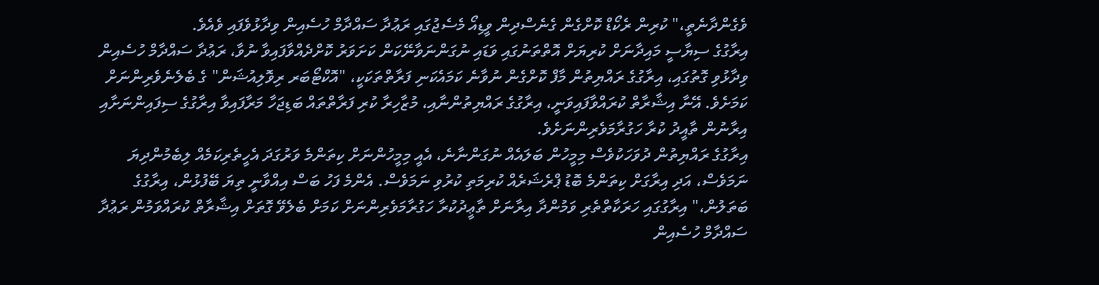ވެގެންދާނެތީ،" ކުރިން ރެކޯޑް ކޮށްގެން ގެނެސްދިން ވީޑިއޯ މެސެޖުގައި ރަޢުދާ ސައްދާމް ހުސެއިން ވިދާޅުވެފައި ވެއެވެ.
އިރާގުގެ ސިޔާސީ މައިދާނަށް ކުރިޔަށް އޮތްތަނުގައި ވަޑައި ނުގަންނަވާނޭކަން ކަށަވަރު ކޮށްދެއްވާފައިވާ ނުވާ، ރަޢުދާ ސައްދާމް ހުސެއިން ވިދާޅުވި ގޮތުގައި، އިރާގުގެ ރައްޔިތުން މާފް ކޮށްގެން ނުވާނެ ކަމައެކަނި ފަރާތްތަކަކީ، "އޮކްޓޯބަރ ރިވޮލިއުޝަން" ގެ ބެލެނެވެރިންނަށް ކަމަށެވެ. އޭނާ އިޝާރާތް ކުރައްވާފައިވަނީ، އިރާގުގެ ރައްޔިތުންނާއި، މުޒާހިރާ ކުރި ފަރާތްތައް ބަޑިޖަހާ މަރާފައިވާ އިރާގުގެ ސިފައިންނަށާއި އިރާނުން ތާއީދު ކުރާ ހަގުރާމަވެރިންނަށެވެ.
އިރާގުގެ ރައްޔިތުން ދުވަހަކުވެސް މިމީހުން ބަލައެއް ނުގަންނާނެ، އެއީ މިމީހުންނަށް ކިތަންމެ ވަރުގަދަ އެހީތެރިކަމެއް ލިބެމުންދިޔަ ނަމަވެސް، އަދި އިރާގަށް ކިތަންމެ ބޮޑު ޕްރެޝަރެއް ކުރިމަތި ކުރުވި ނަމަވެސް. އެންމެ ފަހު ބަސް އިއްވާނީ ތިޔަ ބޭފުޅުން، އިރާގުގެ ބަތަލުން،" އިރާގުގައި ހަރަކާތްތެރި ވަމުންދާ އިރާނަށް ތާޢީދުކުރާ ހަގުރާމަވެރިންނަށް ކަމަށް ބެލެވޭ ގޮތަށް އިޝާރާތް ކުރައްވަމުން ރަޢުދާ ސައްދާމް ހުސެއިން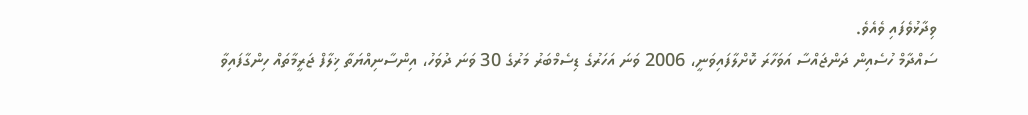ވިދާޅުވެފައި ވެއެވެ.
ސައްދާމް ހުސެއިން ދަންޖައްސާ އަވަހާރަ ކޮށްލާފައިވަނީ، 2006 ވަނަ އަހަރުގެ ޑިސެމްބަރު މަރުގެ 30 ވަނަ ދުވަހު، އިންސާނިއްޔަތާ ޚިލާފް ޖަރީމާތައް ހިންގާފައިވާ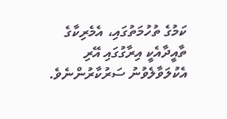ކަމުގެ ތުހުމަތުގައި، އެމެރިކާގެ ތާއީދާއެކީ އިރާގުގައި އޭރި އެކުލަވާލެވުނު ސަރުކާރުންނެވެ.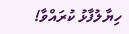ހިޔާލުފާޅު ކުރައްވާ!